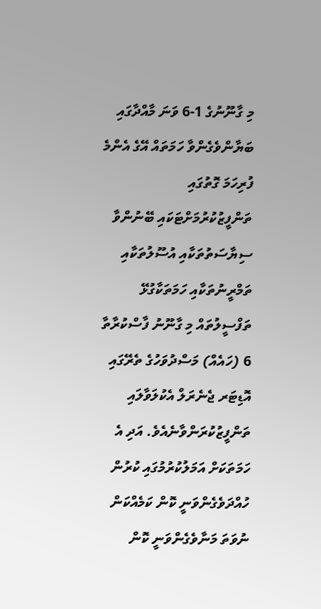މި ގާނޫނުގެ 1-6 ވަނަ މާއްދާގައި ބަޔާންވެގެންވާ ހަމަތައް އޭގެ އެންމެ ފުރިހަމަ ގޮތުގައި ތަންފީޒުކުރުމަށްޓަކައި ބޭނުންވާ ސިޔާސަތުތަކާއި އުސޫލުތަކާއި ތަމްރީނުތަކާއި ހަމަތަކާގުޅޭ ތަފްސީލުތައް މި ގާނޫނު ފާސްކުރާތާ 6 (ހައެއް) މަސްދުވަހުގެ ތެރޭގައި އޮޑިޓަރ ޖެނެރަލް އެކުލަވާލައި ތަންފީޒުކުރަންވާނެއެވެ. އަދި އެ ހަމަތަކަށް އަމަލުކުރުމުގައި ކުރުން ހުއްދަވެގެންވަނީ ކޮން ކަމެއްކަން ނުވަތަ މަނާވެގެންވަނީ ކޮން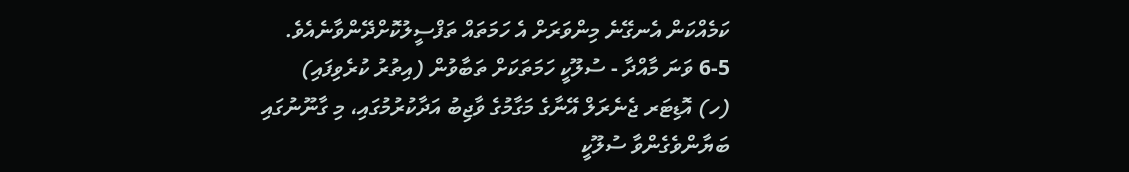ކަމެއްކަން އެނގޭނެ މިންވަރަށް އެ ހަމަތައް ތަފްސީލުކޮށްދޭންވާނެއެވެ.
6-5 ވަނަ މާއްދާ - ސުލޫކީ ހަމަތަކަށް ތަބާވުން (އިތުރު ކުރެވިފައި)
(ހ) އޮޑިޓަރ ޖެނެރަލް އޭނާގެ މަގާމުގެ ވާޖިބު އަދާކުރުމުގައި، މި ގާނޫނުގައި ބަޔާންވެގެންވާ ސުލޫކީ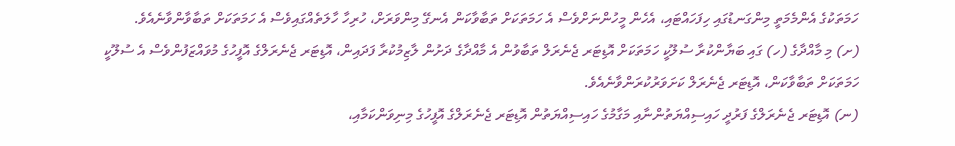ހަމަތަކުގެ އެންމެމަތީ މިންގަނޑުގައި ހިފަހައްޓައި، އެހެން މީހުންނަށްވެސް އެ ހަމަތަކަށް ތަބާވާކަން އެނގޭ މިންވަރަށް، ހުރިހާ ހާލަތެއްގައިވެސް އެ ހަމަތަކަށް ތަބާވާންވާނެއެވެ.
(ށ) މި މާއްދާގެ (ހ) ގައި ބަޔާންކުރާ ސުލޫކީ ހަމަތަކަށް އޮޑިޓަރ ޖެނެރަލް ތަބާވުން އެ މާއްދާގެ ދަށުން ލާޒިމުކުރާ ފަދައިން، އޮޑިޓަރ ޖެނެރަލްގެ އޮފީހުގެ މުވައްޒަފުންވެސް އެ ސުލޫކީ ހަމަތަކަށް ތަބާވާކަން، އޮޑިޓަރ ޖެނެރަލް ކަށަވަރުކުރަންވާނެއެވެ.
(ނ) އޮޑިޓަރ ޖެނެރަލްގެ ފަރުދީ ހައިސިއްޔަތުންނާއި މަގާމުގެ ހައިސިއްޔަތުން އޮޑިޓަރ ޖެނެރަލްގެ އޮފީހުގެ މިނިވަންކަމާއި،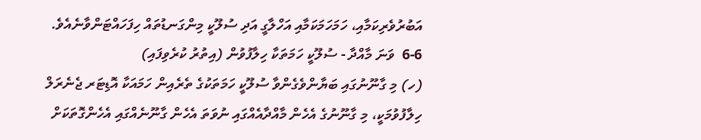އަބުރުވެރިކަމާއި، ހަމަހަމަކަމާއި އަހްލާގީ އަދި ސުލޫކީ މިންގަނޑުތައް ހިފަހައްޓަންވާނެއެވެ.
6-6  ވަނަ މާއްދާ - ސުލޫކީ ހަމަތަކާ ހިލާފުވުން (އިތުރު ކުރެވިފައި)
(ހ) މި ގާނޫނުގައި ބަޔާންވެގެންވާ ސުލޫކީ ހަމަތަކުގެ ތެރެއިން ހަމައަކާ އޮޑިޓަރ ޖެނެރަލް ހިލާފުވުމަކީ، މި ގާނޫނުގެ އެހެން މާއްދާއެއްގައި ނުވަތަ އެހެން ގާނޫނެއްގައި އެހެންގޮތަކަށް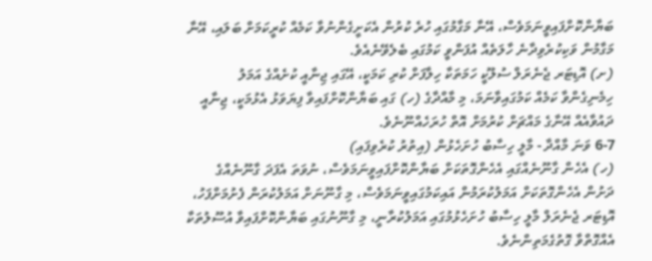ބަޔާންކޮށްފައިވީނަމަވެސް، އޭނާ މަގާމުގައި ހުރެ ކުރުން އެކަށީގެންނުވާ ކަމެއް ކުރީކަމަށް ބަލައި، އޭނާ މަގާމުން ވަކިކުރެވިދާނެ ހާލަތެއް އުފަންވީ ކަމުގައި ބެލެވޭނެއެވެ.
(ށ) އޮޑިޓަރ ޖެނެރަލް ސުލޫކީ ހަމަތަކާ ހިލާފަށް ކުރި ކަމަކީ، އޭގައި ޖިނާއީ ކުށެއްގެ އަމަލު ހިމެނިގެންވާ ކަމެއް ކަމުގައިވާނަމަ، މި މާއްދާގެ (ހ) ގައި ބަޔާންކޮށްފައިވާ ފިޔަވަޅު އެޅުމަކީ، ޖިނާއީ ދައުވާއެއް އޭނާގެ މައްޗަށް ކުރުމަށް އޮތް ހުރަހެއްނޫނެވެ.
6-7 ވަނަ މާއްދާ - މާލީ ހިސާބު ހުށަހެޅުން (އިތުރު ކުރެވިފައި)
(ހ) އެހެން ގާނޫނެއްގައި އެހެންގޮތަކަށް ބަޔާންކޮށްފައިވީނަމަވެސް، ނުވަތަ އެފަދަ ގާނޫނެއްގެ ދަށުން އެހެންގޮތަކަށް އަމަލުކުރަމުން އައިކަމުގައިވީނަމަވެސް، މި ގާނޫނަށް އަމަލުކުރަން ފެށުމަށްފަހު، އޮޑިޓަރ ޖެނެރަލް މާލީ ހިސާބު ހުށަހެޅުމުގައި އަމަލުކުރާނީ، މި ގާނޫނުގައި ބަޔާންކޮށްފައިވާ އުސޫލުތަކާ އެއްގޮތްވާ ގޮތުގެމަތިންނެވެ.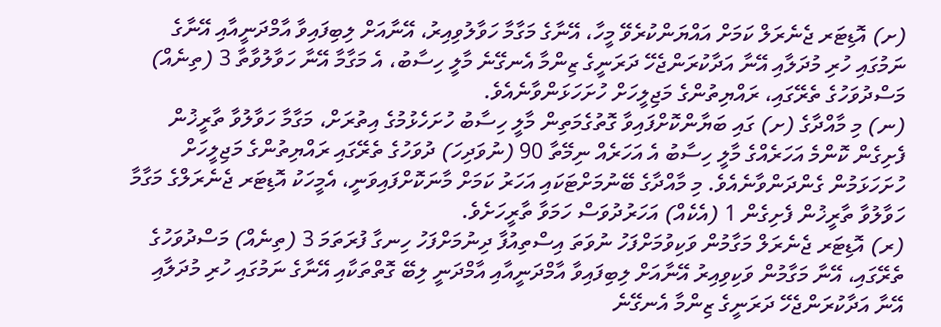(ށ) އޮޑިޓަރ ޖެނެރަލް ކަމަށް އައްޔަންކުރެވޭ މީހާ، އޭނާގެ މަގާމާ ހަވާލުވިއިރު، އޭނާއަށް ލިބިފައިވާ އާމްދަނީއާއި އޭނާގެ ނަމުގައި ހުރި މުދަލާއި އޭނާ އަދާކުރަންޖެހޭ ދަރަނީގެ ޒިންމާ އެނގޭނެ މާލީ ހިސާބު، އެ މަގާމާ އޭނާ ހަވާލުވާތާ 3 (ތިނެއް) މަސްދުވަހުގެ ތެރޭގައި، ރައްޔިތުންގެ މަޖިލީހަށް ހުށަހަޅަންވާނެއެވެ.
(ނ) މި މާއްދާގެ (ށ) ގައި ބަޔާންކޮށްފައިވާ ގޮތުގެމަތިން މާލީ ހިސާބު ހުށަހެޅުމުގެ އިތުރަށް، މަގާމާ ހަވާލުވާ ތާރީޚުން ފެށިގެން ކޮންމެ އަހަރެއްގެ މާލީ ހިސާބު އެ އަހަރެއް ނިމޭތާ 90 (ނުވަދިހަ) ދުވަހުގެ ތެރޭގައި ރައްޔިތުންގެ މަޖިލީހަށް ހުށަހަޅަމުން ގެންދަންވާނެއެވެ. މި މާއްދާގެ ބޭނުމަށްޓަކައި އަހަރު ކަމަށް މާނަކޮށްފައިވަނީ، އެމީހަކު އޮޑިޓަރ ޖެނެރަލްގެ މަގާމާ ހަވާލުވާ ތާރީޚުން ފެށިގެން 1 (އެކެއް) އަހަރުދުވަސް ހަމަވާ ތާރީހަށެވެ.
(ރ) އޮޑިޓަރ ޖެނެރަލް މަގާމުން ވަކިވުމަށްފަހު ނުވަތަ އިސްތިއުފާ ދިނުމަށްފަހު ހިނގާ ފުރަތަމަ 3 (ތިނެއް) މަސްދުވަހުގެ ތެރޭގައި، އޭނާ މަގާމުން ވަކިވިއިރު އޭނާއަށް ލިބިފައިވާ އާމްދަނީއާއި އާމްދަނީ ލިބޭ ގޮތްތަކާއި އޭނާގެ ނަމުގައި ހުރި މުދަލާއި އޭނާ އަދާކުރަންޖެހޭ ދަރަނީގެ ޒިންމާ އެނގޭނެ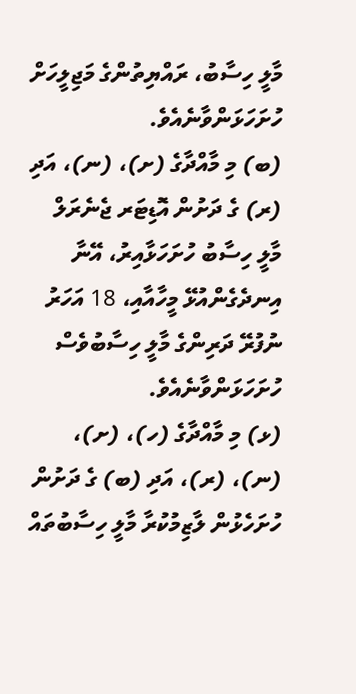މާލީ ހިސާބު، ރައްޔިތުންގެ މަޖިލީހަށް ހުށަހަޅަންވާނެއެވެ.
(ބ) މި މާއްދާގެ (ށ)، (ނ)، އަދި (ރ) ގެ ދަށުން އޮޑިޓަރ ޖެނެރަލް މާލީ ހިސާބު ހުށަހަޅާއިރު، އޭނާ އިނދެގެންއުޅޭ މީހާއާއި، 18 އަހަރު ނުފުރޭ ދަރިންގެ މާލީ ހިސާބުވެސް ހުށަހަޅަންވާނެއެވެ.
(ޅ) މި މާއްދާގެ (ހ)، (ށ)، (ނ)، (ރ)، އަދި (ބ) ގެ ދަށުން ހުށަހެޅުން ލާޒިމުކުރާ މާލީ ހިސާބުތައް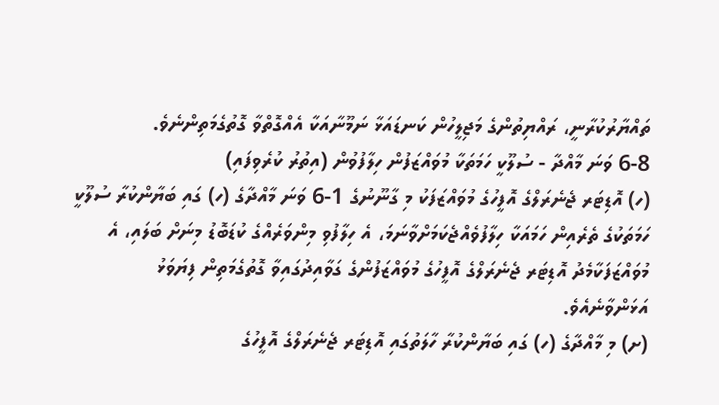ތައްޔާރުކުރާނީ، ރައްޔިތުންގެ މަޖިލީހުން ކަނޑައަޅާ ނަމޫނާއަކާ އެއްގޮތްވާ ގޮތުގެމަތިންނެވެ.
6-8 ވަނަ މާއްދާ - ސުލޫކީ ހަމަތަކާ މުވައްޒަފުން ހިލާފުވުން (އިތުރު ކުރެވިފައި)
(ހ) އޮޑިޓަރ ޖެނެރަލްގެ އޮފީހުގެ މުވައްޒަފަކު މި ގާނޫނުގެ 1-6 ވަނަ މާއްދާގެ (ހ) ގައި ބަޔާންކުރާ ސުލޫކީ ހަމަތަކުގެ ތެރެއިން ހަމައަކާ ހިލާފުވެއްޖެކަމަށްވާނަމަ، އެ ހިލާފުވި މިންވަރެއްގެ ކުޑަބޮޑު މިނަށް ބަލައި، އެ މުވައްޒަފަކާމެދު އޮޑިޓަރ ޖެނެރަލްގެ އޮފީހުގެ މުވައްޒަފުންގެ ގަވާއިދުގައިވާ ގޮތުގެމަތިން ފިޔަވަޅު އަޅަންވާނެއެވެ.
(ށ) މި މާއްދާގެ (ހ) ގައި ބަޔާންކުރާ ހާލަތުގައި އޮޑިޓަރ ޖެނެރަލްގެ އޮފީހުގެ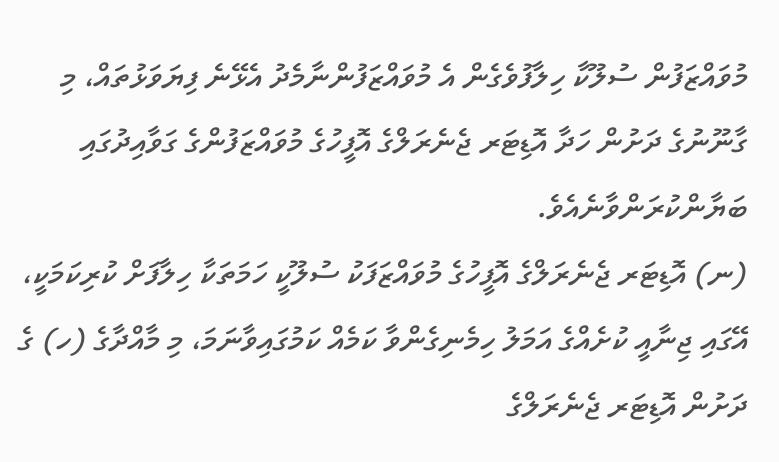މުވައްޒަފުން ސުލޫކާ ހިލާފުވެގެން އެ މުވައްޒަފުންނާމެދު އެޅޭނެ ފިޔަވަޅުތައް، މި ގާނޫނުގެ ދަށުން ހަދާ އޮޑިޓަރ ޖެނެރަލްގެ އޮފީހުގެ މުވައްޒަފުންގެ ގަވާއިދުގައި ބަޔާންކުރަންވާނެއެވެ.
(ނ) އޮޑިޓަރ ޖެނެރަލްގެ އޮފީހުގެ މުވައްޒަފަކު ސުލޫކީ ހަމަތަކާ ހިލާފަށް ކުރިކަމަކީ، އޭގައި ޖިނާއީ ކުށެއްގެ އަމަލު ހިމެނިގެންވާ ކަމެއް ކަމުގައިވާނަމަ، މި މާއްދާގެ (ހ) ގެ ދަށުން އޮޑިޓަރ ޖެނެރަލްގެ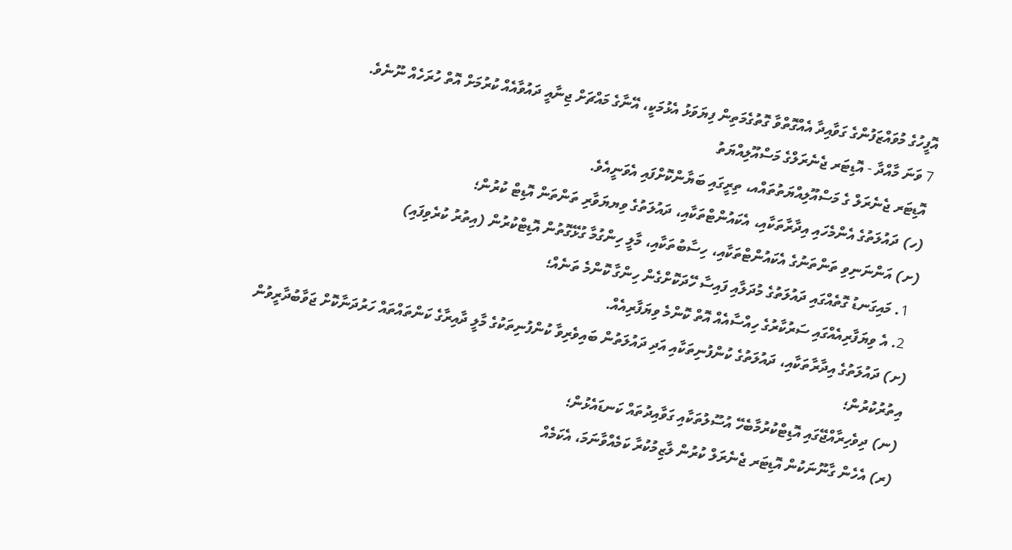އޮފީހުގެ މުވައްޒަފުންގެ ގަވާއިދާ އެއްގޮތްވާ ގޮތުގެމަތިން ފިޔަވަޅު އެޅުމަކީ، އޭނާގެ މައްޗަށް ޖިނާއީ ދައުވާއެއް ކުރުމަށް އޮތް ހުރަހެއް ނޫނެވެ.
7 ވަނަ މާއްދާ - އޮޑިޓަރ ޖެނެރަލްގެ މަސްއޫލިއްޔަތު
 އޮޑިޓަރ ޖެނެރަލް ގެ މަސްއޫލިއްޔަތުތައްއ، ތިރީގައި ބަޔާންކޮށްފައި އެވަނީއެވެ.
(ހ) ދައުލަތުގެ އެންމެހައި އިދާރާތަކާއި، އެކައުންޓްތަކާއި، ދައުލަތުގެ ވިޔޔަވާރި ތަންތަން އޮޑިޓް ކުރުން؛
(ށ) އަންނަނިވި ތަންތަނުގެ އެކައުންޓްތަކާއި، ހިސާބުތަކާއި، މާލީ ހިންގުމާ ގުޅޭގޮތުން އޮޑިޓްކުރުން (އިތުރު ކުރެވިފައި)
  1. މައިގަނޑު ގޮތެއްގައި ދައުލަތުގެ މުދަލާއި ފައިސާ ހޭދަކޮށްގެން ހިންގާ ކޮންމެ ތަނެއް؛
  2. އެ ވިޔަފާރިއެއްގައި ސަރުކާރުގެ ހިއްސާއެއް އޮތް ކޮންމެ ވިޔަފާރިއެއް.
(ށ) ދައުލަތުގެ އިދާރާތަކާއި، ދައުލަތުގެ ކުންފުނިތަކާއި އަދި ދައުލަތުން ބައިވެރިވާ ކުންފުނިތަކުގެ މާލީ ދާއިރާގެ ކަންތައްތައް ހަރުދަނާކޮށް ޖަވާބުދާރީވުން އިތުރުކުރުން؛
(ނ) ދިވެހިރާއްޖޭގައި އޮޑިޓްކުރުމާބެހޭ އުސޫލުތަކާއި ގަވާއިދުތައް ކަނޑައެޅުން؛
(ރ) އެހެން ގާނޫނަކުން އޮޑިޓަރ ޖެނެރަލް ކުރުން ލާޒިމުކުރާ ކަމެއްވާނަމަ، އެކަމެއް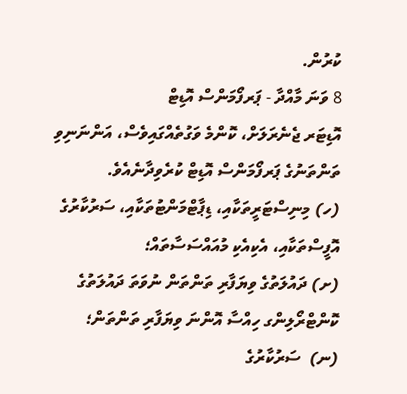ކުރުން.
8 ވަނަ މާއްދާ - ޕަރފޯމަންސް އޮޑިޓް
އޮޑިޓަރ ޖެނެރަލަށް، ކޮންމެ ވަގުތެއްގައިވެސް، އަންނަނިވި ތަންތަނުގެ ޕަރފޯމަންސް އޮޑިޓް ކުރެވިދާނެއެވެ.
(ހ) މިނިސްޓަރީތަކާއި، ޑިޕާޓްމަންޓުތަކާއި، ސަރުކާރުގެ އޮފީސްތަކާއި، އެކިއެކި މުއައްސަސާތައް؛
(ށ) ދައުލަތުގެ ވިޔަފާރި ތަންތަން ނުވަތަ ދައުލަތުގެ ކޮންޓްރޯލިންގ ހިއްސާ އޮންނަ ވިޔަފާރި ތަންތަން؛
(ނ)  ސަރުކާރުގެ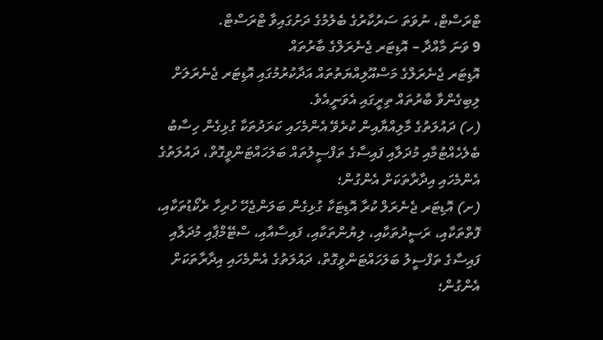ޓްރަސްޓް، ނުވަތަ ސަރުކާރުގެ ބެލުމުގެ ދަށުގައިވާ ޓްރަސްޓް.
9 ވަނަ މާއްދާ – އޮޑިޓަރ ޖެނެރަލްގެ ބާރުތައް
އޮޑިޓަރ ޖެނެރަލްގެ މަސްއޫލިއްޔަތުތައް އަދާކުރުމުގައި އޮޑިޓަރ ޖެނެރަލަށް ލިބިގެންވާ ބާރުތައް ތިރީގައި އެވަނީއެވެ.
(ހ) ދައުލަތުގެ މާލިއްޔާއިން ކުރެވޭ އެންމެހައި ކަރަދުތަކާ ގުޅިގެން ހިސާބު ބެލެހެއްޓުމާއި މުދަލާއި ފައިސާގެ ތަފްސީލުތައް ބަލަހައްޓަންވީގޮތް، ދައުލަތުގެ އެންމެހައި އިދާރާތަކަށް އެންގުން؛
(ށ) އޮޑިޓަރ ޖެނެރަލް ކުރާ އޮޑިޓަކާ ގުޅިގެން ބަލަންޖެހޭ ހުރިހާ ރެކޯޑުތަކާއި، ފޮތްތަކާއި، ރަސީދުތަކާއި، ލިޔުންތަކާއި، ފައިސާއާއި، ސްޓޭމްޕާއި މުދަލާއި ފައިސާގެ ތަފްސީލު ބަލަހައްޓަންވީގޮތް، ދައުލަތުގެ އެންމެހައި އިދާރާތަކަށް އެންގުން؛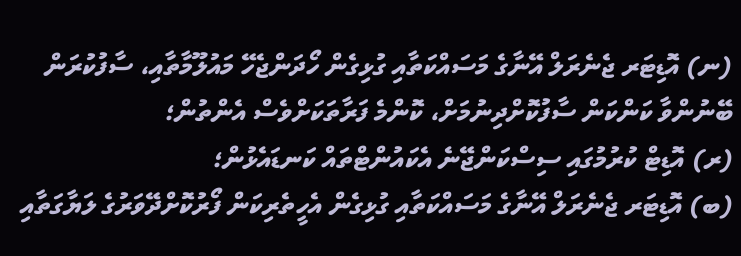(ނ) އޮޑިޓަރ ޖެނެރަލް އޭނާގެ މަސައްކަތާއި ގުޅިގެން ހޯދަންޖެހޭ މައުލޫމާތާއި، ސާފުކުރަން ބޭނުންވާ ކަންކަން ސާފުކޮށްދިނުމަށް، ކޮންމެ ފަރާތަކަށްވެސް އެންތުން؛
(ރ) އޮޑިޓް ކުރުމުގައި ސިސްކަންޖޭނެ އެކައުންޓްތައް ކަނޑައެޅުން؛
(ބ) އޮޑިޓަރ ޖެނެރަލް އޭނާގެ މަސައްކަތާއި ގުޅިގެން އެހީތެރިކަން ފޯރުކޮށްދޭވަރުގެ ލަޔާގަތާއި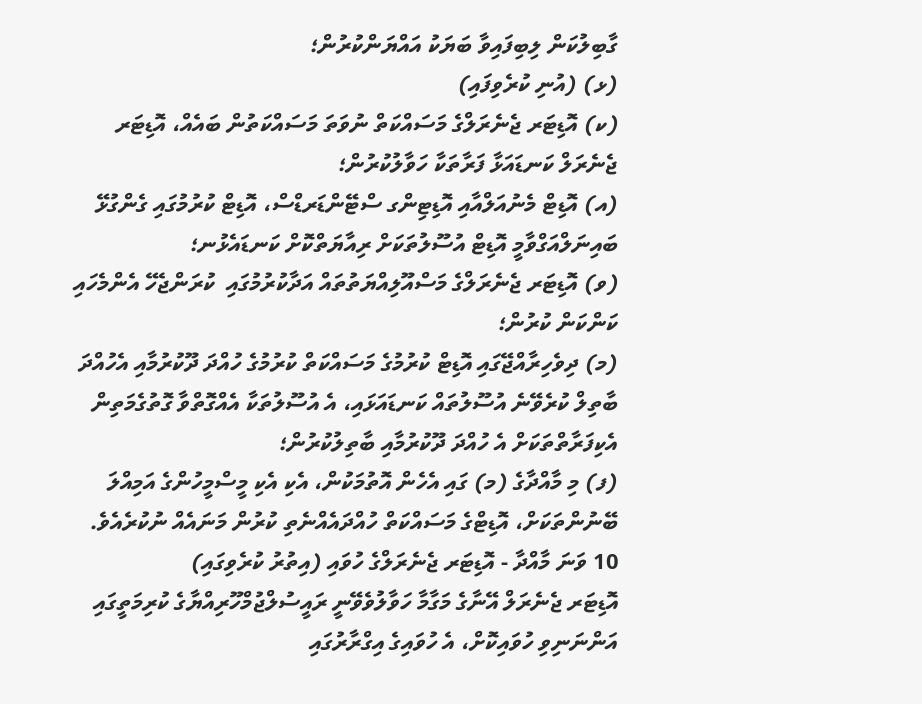ގާބިލުކަން ލިބިފައިވާ ބަޔަކު އައްޔަންކުރުން؛
(ޅ) (އުނި ކުރެވިފައި)
(ކ) އޮޑިޓަރ ޖެނެރަލްގެ މަސައްކަތް ނުވަތަ މަސައްކަތުން ބައެއް، އޮޑިޓަރ ޖެނެރަލް ކަނޑައަޅާ ފަރާތަކާ ހަވާލުކުރުން؛
(އ) އޮޑިޓް މެނުއަލްއާއި އޮޑިޓިންގ ސްޓޭންޑަރޑްސް، އޮޑިޓް ކުރުމުގައި ގެންގުޅޭ ބައިނަލްއަގްވާމީ އޮޑިޓް އުސޫލުތަކަށް ރިއާޔަތްކޮށް ކަނޑައެޅުނ؛
(ވ) އޮޑިޓަރ ޖެނެރަލްގެ މަސްއޫލިއްޔަތުތައް އަދާކުރުމުގައި  ކުރަންޖެހޭ އެންމެހައި ކަންކަން ކުރުން؛
(މ) ދިވެހިރާއްޖޭގައި އޮޑިޓް ކުރުމުގެ މަސައްކަތް ކުރުމުގެ ހުއްދަ ދޫކުރުމާއި އެހުއްދަ ބާތިލް ކުރެވޭނެ އުސޫލުތައް ކަނޑައަޅައި، އެ އުސޫލުތަކާ އެއްގޮތްވާ ގޮތުގެމަތިން އެކިފަރާތްތަކަށް އެ ހުއްދަ ދޫކުރުމާއި ބާތިލުކުރުން؛
(ފ) މި މާއްދާގެ (މ) ގައި އެހެން އޮތުމަކުން، އެކި އެކި މީސްމީހުންގެ އަމިއްލަ ބޭނުންތަކަށް، އޮޑިޓްގެ މަސައްކަތް ހުއްދައެއްނެތި ކުރުން މަނައެއް ނުކުރެއެވެ.
10 ވަނަ މާއްދާ - އޮޑިޓަރ ޖެނެރަލްގެ ހުވައި (އިތުރު ކުރެވިގައި)
އޮޑިޓަރ ޖެނެރަލް އޭނާގެ މަގާމާ ހަވާލުވެވޭނީ ރައީސުލްޖުމްހޫރިއްޔާގެ ކުރިމަތީގައި އަންނަނިވި ހުވައިކޮށް، އެ ހުވައިގެ އިގްރާރުގައި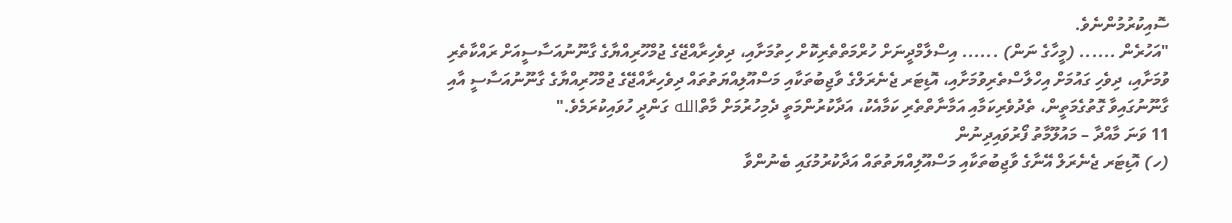ސޮއިކުރުމުންނެވެ.
"އަހުރެން ...... (މީހާގެ ނަން) ...... އިސްލާމްދީނަށް ހުރްމަތްތެރިކޮށް ހިތުމަށާއި، ދިވެހިރާއްޖޭގެ ޖުމްހޫރިއްޔާގެ ގާނޫނުއަސާސީއަށް ރައްކާތެރި ވުމަށާއި، ދިވެހި ގައުމަށް އިހްލާސްތެރިވުމަށާއި، އޮޑިޓަރ ޖެނެރަލްގެ ވާޖިބުތަކާއި މަސްއޫލިއްޔަތުތައް ދިވެހިރާއްޖޭގެ ޖުމްހޫރިއްޔާގެ ގާނޫނުއަސާސީ އާއި ގާނޫނުގައިވާ ގޮތުގެމަތީން، ތެދުވެރިކަމާއި އަމާނާތްތެރި ކަމާއެކު، އަދާކުރުންމަތީ ދެމިހުރުމަށް މާތްالله ގަންދީ ހުވައިކުރަމެވެ."
11 ވަނަ މާއްދާ – މައުލޫމާތު ފޯރުވައިދިނުން
(ހ) އޮޑިޓަރ ޖެނެރަލް އޭނާގެ ވާޖިބުތަކާއި މަސްއޫލިއްޔަތުތައް އަދާކުރުމުގައި ބެނުންވާ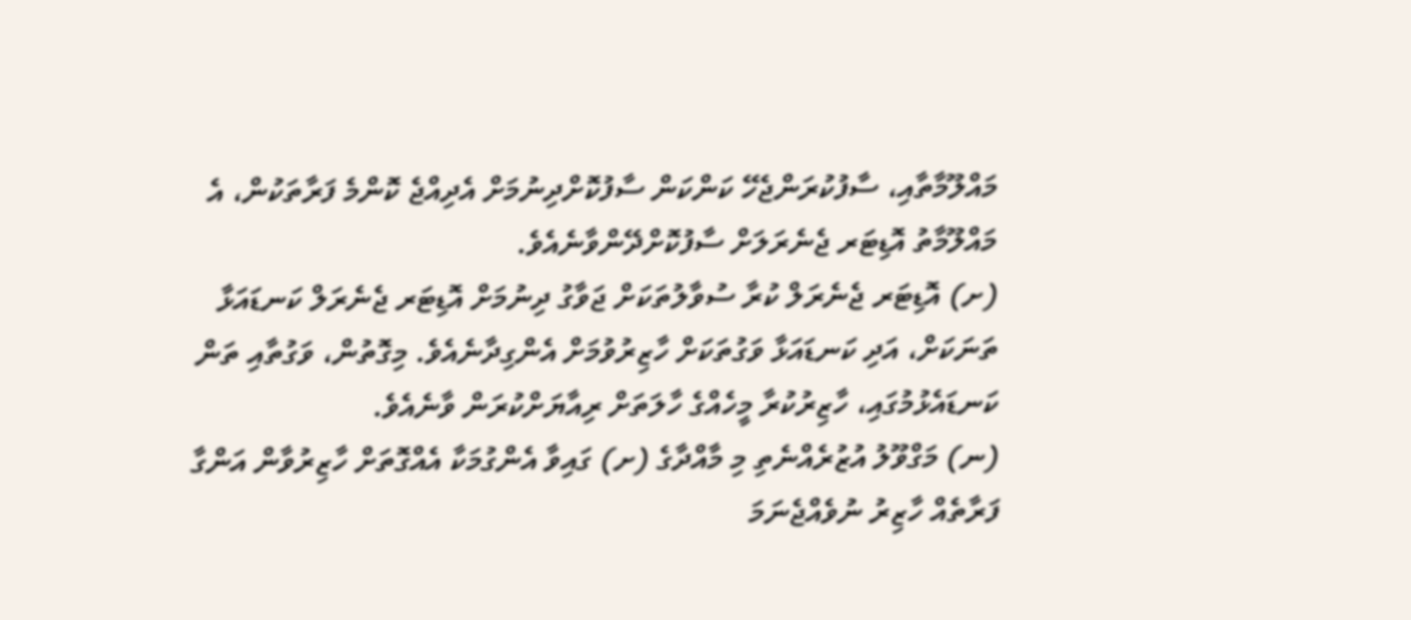މައްލޫމާތާއި، ސާފުކުރަންޖެހޭ ކަންކަން ސާފުކޮށްދިނުމަށް އެދިއްޖެ ކޮންމެ ފަރާތަކުން، އެ މައްލޫމާތު އޮޑިޓަރ ޖެނެރަލަށް ސާފުކޮށްދޭންވާނެއެވެ.
(ށ) އޮޑިޓަރ ޖެނެރަލް ކުރާ ސުވާލުތަކަށް ޖަވާގު ދިނުމަށް އޮޑިޓަރ ޖެނެރަލް ކަނޑައަޅާ ތަނަކަށް، އަދި ކަނޑައަޅާ ވަގުތަކަށް ހާޒިރުވުމަށް އެންގިދާނެއެވެ. މިގޮތުން، ވަގުތާއި ތަން ކަނޑައެޅުމުގައި، ހާޒިރުކުރާ މީހެއްގެ ހާލަތަށް ރިއާޔަށްކުރަން ވާނެއެވެ.
(ނ) މަގްވޫލު އުޒުރެއްނެތި މި މާއްދާގެ (ށ) ގައިވާ އެންގުމަކާ އެއްގޮތަށް ހާޒިރުވާން އަންގާ ފަރާތެއް ހާޒިރު ނުވެއްޖެނަމަ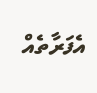އެފަރާތެއް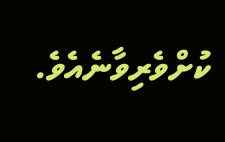ކުށްވެރިވާނެއެވެ.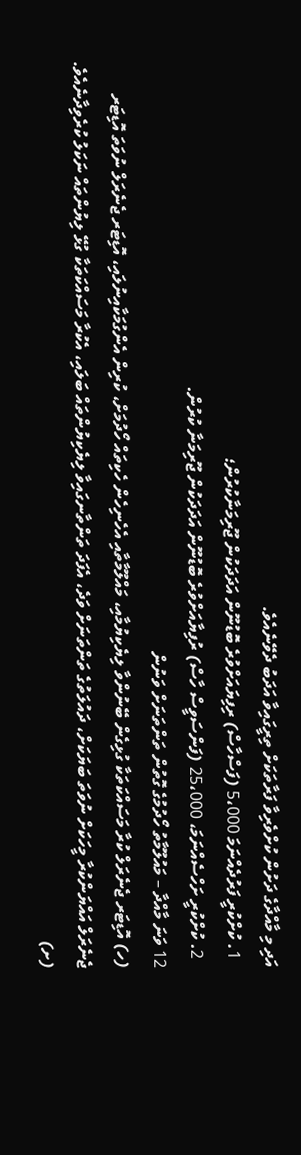އަދި މި މާއްދާގެ ދަށުން ކުށްވެރިވާ ފަރާތަކަށް ތިރީގައިވާ އަދަބު ދެވޭނެއެވެ.
  1. ކުށްކުރީ ފަރުދެއްނަމަ 5،000 (ފަސްހާސް) ރިފިޔައަށްވުރެ ބޮޑުނޫން އަދަދަކުން ޖޫރިމަނާކުރުން؛
  2. ކުށްކުރީ ށަހްސެއްނަމަ، 25،000 (ފަންސަވީސް ހާސް) ރުފިޔާއަށްވުރެ ބޮޑުނޫން އަދަދަކުން ޖޫރިމަނާ ކުރުން.
12 ވަނަ މާއްދާ – މައުލޫމާތު ހޯދުމުގެ ގޮތުން ތަންތަނަށް ވަނުން
(ހ) އޮޑިޓަރ ޖެނެރަލް ކުރާ މަސައްކަތަކާ ގުޅިގެން ބޭނުންވާ ލިޔެކިޔުމާއި، މައްލޫމާތާއި އެހެނިހެން ހެކިތައް ހޯދުމަށް، ކުރިން އެންގުމަކާއިނުލައި، އޮޑިޓަރ ޖެނެރަލް ނުވަތަ އޮޑިޓަރ ޖެނެރަލް އައްޔަންކުރާ މީހަކަށް ނުވަތަ ބަޔަކަށް، ދައުލަތުގެ ތަންތަނަށް ވަދެ، އެފަދަ ތަންތާނގައިވާ ލިޔެކިޔުންތައް ބަލައި، އެކުރާ މަސައްކަތަކާ ގުޅޭ ލިޔުންތައް ނަކަލު ކުރެވިދާނެއެވެ.
(ށ)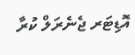އޮޑިޓަރ ޖެނެރަލް ކުރާ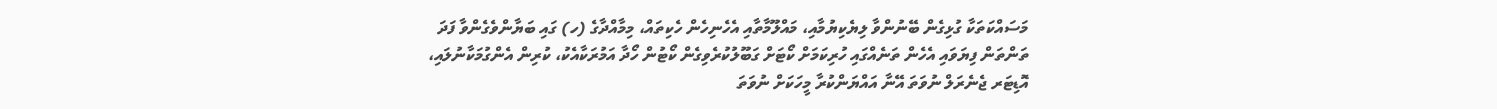މަސައްކަތަކާ ގުޅިގެން ބޭނުންވާ ލިޔެކިޔުމާއި، މައްލޫމާތާއި އެހެނިހެން ހެކިތައް، މިމާއްދާގެ (ހ) ގައި ބަޔާންވެގެންވާ ފަދަ ތަންތަން ފިޔަވައި އެހެން ތަނެއްގައި ހުރިކަމަށް ކޯޓަށް ގަބޫލުކުރެވިގެން ކޯޓުން ހޯދާ އަމުރަކާއެކު، ކުރިން އެންގުމަކާނުލައި، އޮޑިޓަރ ޖެނެރަލް ނުވަތަ އޭނާ އައްޔަންކުރާ މީހަކަށް ނުވަތަ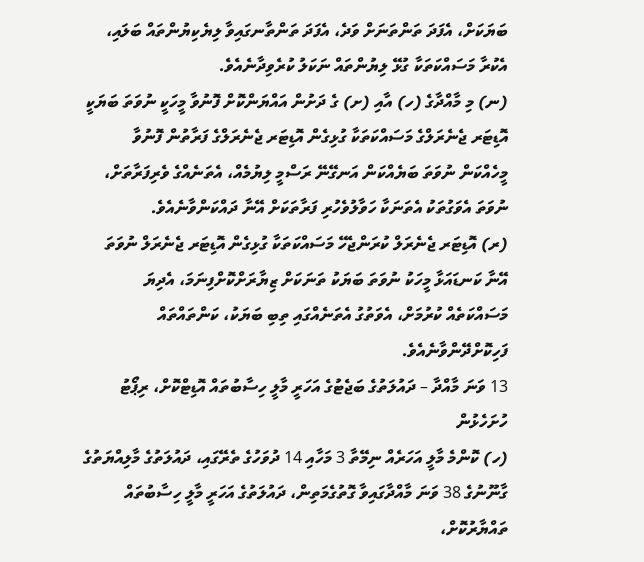ބަޔަކަށް، އެފަދަ ތަންތަނަށް ވަދެ، އެފަދަ ތަންތާނގައިވާ ލިޔެކިޔުންތައް ބަލައި، އެކުރާ މަސައްކަތަކާ ގުޅޭ ލިޔުންތައް ނަކަލު ކުރެވިދާނެއެވެ.
(ނ) މި މާއްދާގެ (ހ) އާއި (ށ) ގެ ދަށުން އައްޔަންކޮށް ފޮނުވާ މީހަކީ ނުވަތަ ބަޔަކީ އޮޑިޓަރ ޖެނެރަލްގެ މަސައްކަތަކާ ގުޅިގެން އޮޑިޓަރ ޖެނެރަލްގެ ފަރާތުން ފޮނުވާ މީހެއްކަން ނުވަތަ ބަޔެއްކަން އަނގޭނޭ ރަސްމީ ލިޔުމެއް، އެތަނެއްގެ ވެރިފަރާތަށް، ނުވަތަ އެވަގުތަކު އެތަނަކާ ހަވާލުވެހުރި ފަރާތަކަށް އޭނާ ދައްކަންވާނެއެވެ.
(ރ) އޮޑިޓަރ ޖެނެރަލް ކުރަންޖެހޭ މަސައްކަތަކާ ގުޅިގެން އޮޑިޓަރ ޖެނެރަލް ނުވަތަ އޭނާ ކަނޑައަޅާ މީހަކު ނުވަތަ ބަޔަކު ތަނަކަށް ޒިޔާރަށްކޮށްފިނަމަ، އެދިޔަ މަސައްކަތެއް ކުރުމަށް، އެވަތުގު އެތަނެއްގައި ތިބި ބަޔަކު، ކަންތައްތައް ފަހިކޮށްދޭންވާނެއެވެ.
13 ވަނަ މާއްދާ – ދައުލަތުގެ ބަޖެޓުގެ އަހަރީ މާލީ ހިސާބުތައް އޮޑިޓްކޮށް، ރިޕޯޓު ހުށަހެޅުން
(ހ) ކޮންމެ މާލީ އަހަރެއް ނިމޭތާ 3 މަހާއި 14 ދުވަހުގެ ތެރޭގައި، ދައުލަތުގެ މާލިއްޔަތުގެ ގާނޫނުގެ 38 ވަނަ މާއްދާގައިވާ ގޮތުގެމަތިން، ދައުލަތުގެ އަހަރީ މާލީ ހިސާބުތައް ތައްޔާރުކޮށް،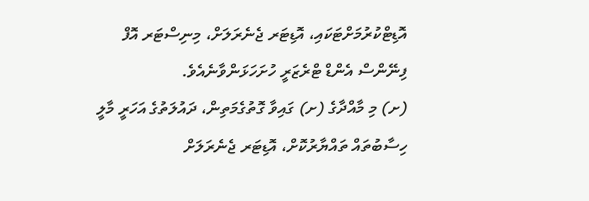އޮޑިޓްކުރުމަށްޓަކައި، އޮޑިޓަރ ޖެނެރަލަށް، މިނިސްޓަރ އޮފް ފިނޭންސް އެންޑް ޓްރެޒަރީ ހުށަހަޅަންވާނެއެވެ.
(ށ) މި މާއްދާގެ (ށ) ގައިވާ ގޮތުގެމަތިން، ދައުލަތުގެ އަހަރީ މާލީ ހިސާބުތައް ތައްޔާރުކޮށް، އޮޑިޓަރ ޖެނެރަލަށް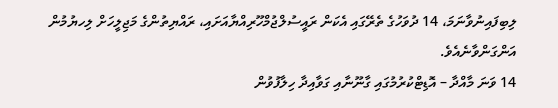ލިބިފައިނުވާނަމަ، 14 ދުވަހުގެ ތެރޭގައި އެކަން ރައީސުލްޖުމްހޫރިއްޔާއަށައި، ރައްޔިތުންގެ މަޖިލީހަށް ލިހޔުމުން އަންގަންވާނެއެވެ.
14 ވަނަ މާއްދާ – އޮޑިޓްކުރުމުގައި ގާނޫނާއި ގަވާއިދާ ހިލާފުވުން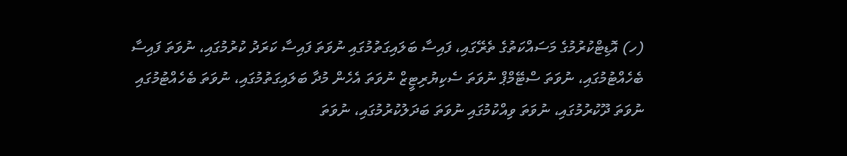(ހ) އޮޑިޓްކުރުމުގެ މަސައްކަތުގެ ތެރޭގައި، ފައިސާ ބަލައިގަތުމުގައި ނުވަތަ ފައިސާ ކަރަދު ކުރުމުގައި، ނުވަތަ ފައިސާ ބެހެއްޓުމުގައި، ނުވަތަ ސްޓޭމްޕް ނުވަތަ ސެކިޔުރިޓީޒް ނުވަތަ އެހެން މުދާ ބަލައިގަތުމުގައި، ނުވަތަ ބެހެއްޓުމުގައި ނުވަތަ ދޫކުރުމުގައި، ނުވަތަ ވިއްކުމުގައި ނުވަތަ ބަދަލުކުރުމުގައި، ނުވަތަ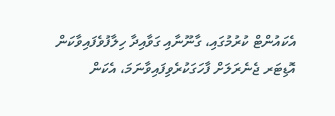އެކައުންޓް ކުރުމުގައި، ގާނޫނާއި ގަވާއިދާ ހިލާފުވެފައިވާކަން އޮޑިޓަރ ޖެނެރަލަށް ފާހަގަކުރެވިފައިވާނަމަ، އެކަން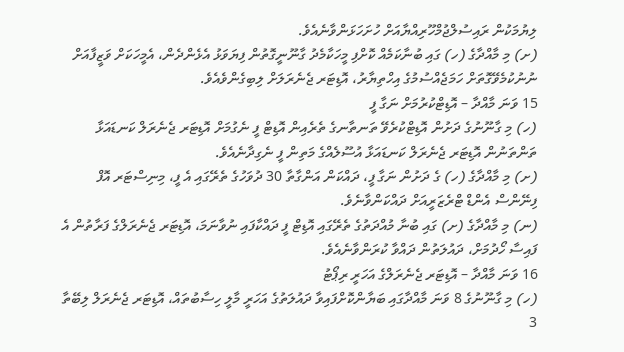ލިޔުމަކުން ރައިސުލްޖުމްހޫރިއްޔާއަށް ހުށަހަޅަންވާނެއެވެ.
(ށ) މި މާއްދާގެ (ހ) ގައި ބުނާކަމެއް ކޮށްފި މީހަކާމެދު ގާނޫނީގޮތުން ފިޔަވަޅު އެޅެންދެން، އެމީހަކަށް ވަޒީފާއަށް ނުނުކުމެވޭގޮތަށް ހަމަޖެއްސުމުގެ އިހްތިޔާރު، އޮޑިޓަރ ޖެނެރަލަށް ލިބިގެންވެއެވެ.
15 ވަނަ މާއްދާ – އޮޑިޓްކުރުމަށް ނަގާ ފީ
(ހ) މި ގާނޫނުގެ ދަށުން އޮޑިޓްކުރެވޭ ތަނތާނގެ ތެރެއިން އޮޑިޓް ފީ ނެގުމަށް އޮޑިޓަރ ޖެނެރަލް ކަނޑައަޅާ ތަންތަނުން އޮޑިޓަރ ޖެނެރަލް ކަނޑައަޅާ އުސޫލެއްގެ މަތިން ފީ ނެގިދާނެއެވެ.
(ށ) މި މާއްދާގެ (ހ) ގެ ދަށުން ނަގާ ފީ، ދައްކަން އަންގާތާ 30 ދުވަހުގެ ތެރޭގައި އެ ފީ، މިނިސްޓަރ އޮފް ފިނޭންސް އެންޑް ޓްރެޒަރީއަށް ދައްކަންވާނެވެ.
(ނ) މި މާއްދާގެ (ށ) ގައި ބުނާ މުއްދަތުގެ ތެރޭގައި އޮޑިޓް ފީ ދައްކާފައި ނުވާނަމަ، އޮޑިޓަރ ޖެނެރަލްގެ ފަރާތުން އެ ފައިސާ ހޯދުމަށް، ދައުލަތުން ދައްވާ ކުރަންވާނެއެވެ.
16 ވަނަ މާއްދާ – އޮޑިޓަރ ޖެނެރަލްގެ އަހަރީ ރިޕޯޓު
(ހ) މި ގާނޫނުގެ 8 ވަނަ މާއްދާގައި ބަޔާންކޮށްފައިވާ ދައުލަތުގެ އަހަރީ މާލީ ހިސާބުތައް، އޮޑިޓަރ ޖެނެރަލް ލިބޭތާ 3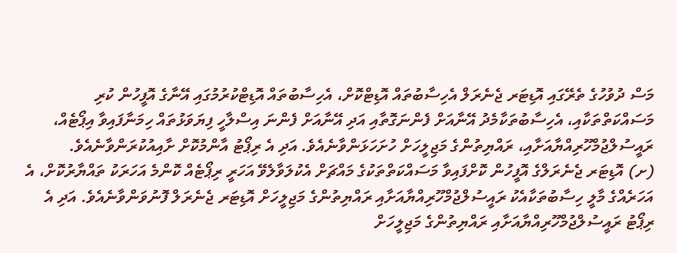މަސް ދުވުހުގެ ތެރޭގައި އޮޑިޓަރ ޖެނެރަލް އެހިސާބުތައް އޮޑިޓްކޮށް، އެހިސާބުތައް އޮޑިޓްކުރުމުގައި އޭނާގެ އޮފީހުން ކުރި މަސައްކަތްތަކާއި، އެހިސާބުތަކާމެދު އޭނާއަށް ފެންނަގޮތާއި އަދި އޭނާއަށް ފެންނަ އިސްލާހީ ފިޔަވަޅުތައް ހިމަނާފައިވާ އިޕޯޓެއް، ރައީސުލްޖުމްހޫރިއްޔާއަށާއި، ރައްޔިތުންގެ މަޖިލީހަށް ހުށަހަޅަންވާނެއެވެ. އަދި އެ ރިޕޯޓު އާންމުކޮށް ށާއިއުކުރަންވާނެއެވެ.
(ށ) އޮޑިޓަރ ޖެނެރަލްގެ އޮފީހުން ކޮށްފައިވާ މަސައްކަތްތަކުގެ މައްޗަށް އެކުލަވާލެވޭ އަހަރީ ރިޕޯޓެއް ކޮންމެ އަހަރަކު ތައްޔާރުކޮށް، އެ އަހަރެއްގެ މާލީ ހިސާބުތަކާއެކު ރައީސުލްޖުމްހޫރިއްޔާއަށާއި ރައްޔިތުންގެ މަޖިލީހަށް އޮޑިޓަރ ޖެނެރަލް ފޮނުވަންވާނެއެވެ. އަދި އެ ރިޕޯޓު ރައީސުލްޖުމްހޫރިއްޔާއަށާއި ރައްޔިތުންގެ މަޖިލީހަށް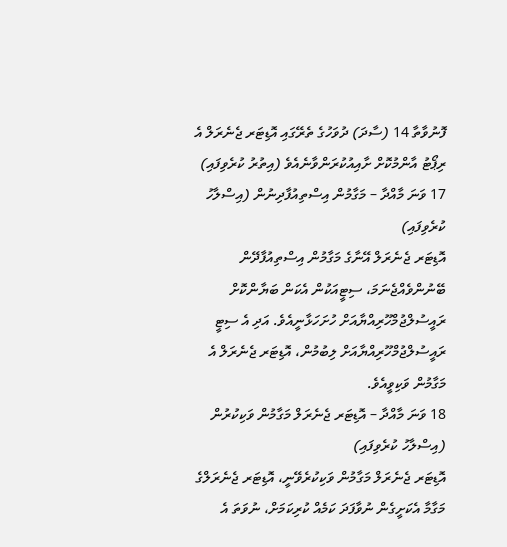ފޮނުވާތާ 14 (ސާދަ) ދުވަހުގެ ތެރޭގައި އޮޑިޓަރ ޖެނެރަލް އެ ރިޕޯޓު އާންމުކޮށް ށާއިއުކުރަންވާނެއެވެ (އިތުރު ކުރެވިފައި)
17 ވަނަ މާއްދާ – މަގާމުން އިސްތިއުފާދިނުން (އިސްލާހު ކުރެވިފައި)
އޮޑިޓަރ ޖެނެރަލް އޭނާގެ މަގާމުން އިސްތިއުފާދޭން ބޭނުންވެއްޖެނަމަ، ސިޓީއަކުން އެކަން ބަޔާންކޮށް ރައީސުލްޖުމްހޫރިއްޔާއަށް ހުށަހަޅާނީއެވެ. އަދި އެ ސިޓީ ރައީސުލްޖުމްހޫރިއްޔާއަށް ލިބުމުން، އޮޑިޓަރ ޖެނެރަލް އެ މަގާމުން ވަކިވީއެވެ.
18 ވަނަ މާއްދާ – އޮޑިޓަރ ޖެނެރަލް މަގާމުން ވަކިކުރުން (އިސްލާހު ކުރެވިފައި)
އޮޑިޓަރ ޖެނެރަލް މަގާމުން ވަކިކުރެވޭނީ، އޮޑިޓަރ ޖެނެރަލްގެ މަގާމާ އެކަށީގެން ނުވާފަދަ ކަމެއް ކުރިކަމަށް، ނުވަތަ އެ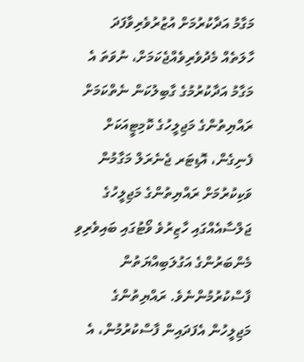މަގާމު އަދާކުރުމަށް އުޒުރުވެރިވާފަދަ ހާލަތެއް މެދުވެރިވެއްޖެކަމަށް، ނުވަތަ އެ މަގާމު އަދާކުރުމުގެ ގާބިލުކަން ނެތްކަމަށް ރައްޔިތުންގެ މަޖިލީހުގެ ކޮމިޓީއަކަށް ފެނިގެން، އޮޑިޓަރ ޖެނެރަލް މަގާމުން ވަކިކުރުމަށް ރައްޔިތުންގެ މަޖިލީހުގެ ޖަލްސާއެއްގައި ހާޒިރުވެ ވޯޓުގައި ބައިވެރިވި މެންބަރުންގެ އަގުލަބިއްޔަތުން ފާސްކުރުމުންނެވެ. ރައްޔިތުންގެ މަޖިލީހުން އެފަދައިން ފާސްކުރުމުން، އެ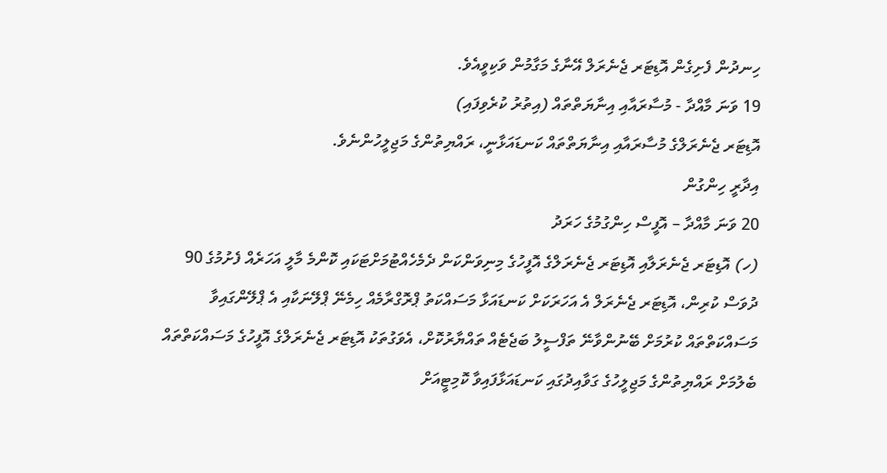ހިނދުން ފެށިގެން އޮޑިޓަރ ޖެނެރަލް އޭނާގެ މަގާމުން ވަކިވީއެވެ.
19 ވަނަ މާއްދާ - މުސާރައާއި އިނާޔަތްތައް (އިތުރު ކުރެވިފައި)
އޮޑިޓަރ ޖެނެރަލްގެ މުސާރައާއި އިނާޔަތްތައް ކަނޑައަޅާނީ، ރައްޔިތުންގެ މަޖިލީހުންނެވެ.
އިދާރީ ހިންގުން
20 ވަނަ މާއްދާ – އޮފީސް ހިންގުމުގެ ހަރަދު
(ހ) އޮޑިޓަރ ޖެނެރަލާއި އޮޑިޓަރ ޖެނެރަލްގެ އޮފީހުގެ މިނިވަންކަން ދެމެހެއްޓުމަށްޓަކައި ކޮންމެ މާލީ އަހަރެއް ފެށުމުގެ 90 ދުވަސް ކުރިން، އޮޑިޓަރ ޖެނެރަލް އެ އަހަރަކަށް ކަނޑައަޅާ މަސައްކަތު ޕްރޮގްރާމެއް ހިމެނޭ ޕްލޭނަކާއި އެ ޕްލޭންގައިވާ މަސައްކަތްތައް ކުރުމަށް ބޭނުންވާނޭ ތަފްސީލު ބަޖެޓެއް ތައްޔާރުކޮށް، އެވަގުތަކު އޮޑިޓަރ ޖެނެރަލްގެ އޮފީހުގެ މަސައްކަތްތައް ބެލުމަށް ރައްޔިތުންގެ މަޖިލީހުގެ ގަވާއިދުގައި ކަނޑައަޅާފައިވާ ކޮމިޓީއަށް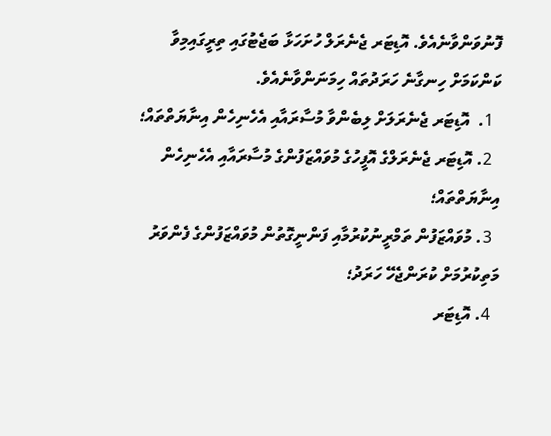ފޮނުވަންވާނެއެވެ. އޮޑިޓަރ ޖެނެރަލް ހުށަހަޅާ ބަޖެޓުގައި ތިރީގައިމިވާ ކަންކަމަށް ހިނގާނެ ހަރަދުތައް ހިމަނަންވާނެއެވެ.
  1.  އޮޑިޓަރ ޖެނެރަލަށް ލިބެންވާ މުސާރައާއި އެހެނިހެން އިނާޔަތްތައް؛
  2. އޮޑިޓަރ ޖެނެރަލްގެ އޮފީހުގެ މުވައްޒަފުންގެ މުސާރައާއި އެހެނިހެން އިނާޔަތްތައް؛
  3. މުވައްޒަފުން ތަމްރީނުކުރުމާއި ފަންނީގޮތުން މުވައްޒަފުންގެ ފެންވަރު މަތިކުރުމަށް ކުރަންޖެހޭ ހަރަދު؛
  4. އޮޑިޓަރ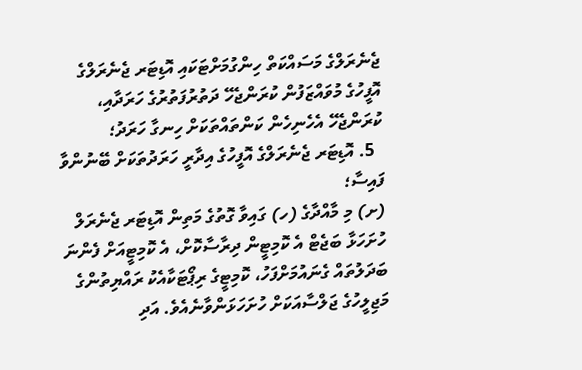ޖެނެރަލްގެ މަސައްކަތް ހިންގުމަށްޓަކައި އޮޑިޓަރ ޖެނެރަލްގެ އޮފީހުގެ މުވައްޒަފުން ކުރަންޖެހޭ ދަތުރުފަތުރުގެ ހަރަދާއި، ކުރަންޖެހޭ އެހެނިހެން ކަންތައްތަކަށް ހިނގާ ހަރަދު؛
  5. އޮޑިޓަރ ޖެނެރަލްގެ އޮފީހުގެ އިދާރީ ހަރަދުތަކަށް ބޭނުންވާ ފައިސާ؛
(ށ) މި މާއްދާގެ (ހ) ގައިވާ ގޮތުގެ މަތިން އޮޑިޓަރ ޖެނެރަލް ހުށަހަޅާ ބަޖެޓް އެ ކޮމިޓީން ދިރާސާކޮށް، އެ ކޮމިޓީއަށް ފެންނަ ބަދަލުތައް ގެނައުމަށްފަހު، ކޮމިޓީގެ ރިޕޯޓަކާއެކު ރައްޔިތުންގެ މަޖިލީހުގެ ޖަލްސާއަކަށް ހުށަހަޅަންވާނެއެވެ. އަދި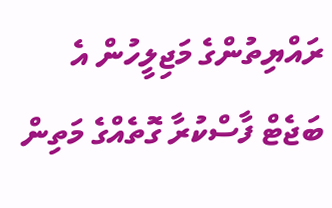ރައްޔިތުންގެ މަޖިލީހުން އެ ބަޖެޓް ފާސްކުރާ ގޮތެއްގެ މަތިން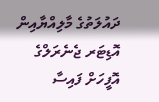ދައުލަތުގެ މާލިއްޔާއިން އޮޑިޓަރ ޖެނެރަލްގެ އޮފީހަށް ފައިސާ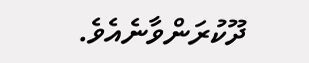ދޫކުރަންވާނެއެވެ.